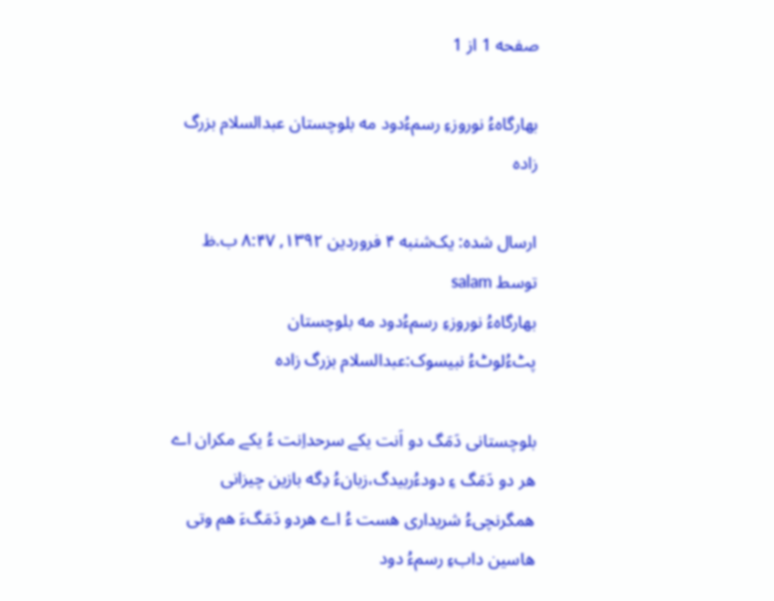صفحه 1 از 1

بهارگاهءُ نوروزءِ رسمءُدود مه بلوچستان عبدالسلام بزرگ زاده

ارسال شده: یک‌شنبه ۴ فروردین ۱۳۹۲, ۸:۴۷ ب.ظ
توسط salam
بهارگاهءُ نوروزءِ رسمءُدود مه بلوچستان
پٹءُلوٹءُ نبیسوک:عبدالسلام بزرگ زاده

بلوچستانی دَمَگ دو اَنت یکے سرحداِنت ءُ یکے مکران اے هر دو دَمَگ ءِ دودءُربیدگ،زبانءُ دِگه بازین چیزانی همگرنچیءُ شریداری هست ءُ اے هردو دَمَگءَ هم وتی هاسین دابءِ رسمءُ دود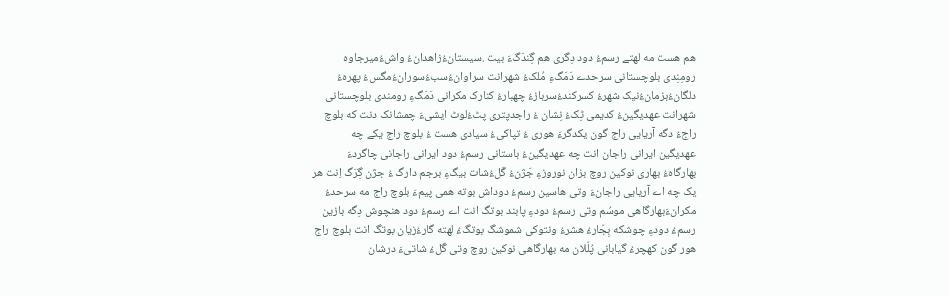هم هست مه لهتے رسمءُ دود دِگری هم گِندَگءَ بیت .سیستانءُزاهدانءُ واشءُمیرجاوه رومِنِدی بلوچستانی سرحدے دَمَگءِ مُلکءُ شهرانت سراوانءُسبءُسورانءُمگسءُ پهرهءُ دلگانءُبزمانءُنیک شهرءُ کسرکندءُسربازءُ چهبارءُ کنارک مکرانی دَمَگءِ رومندی بلوچستانی شهرانت عهدیگینءُ کدیمی ٹِکءُ نِشان ءُ راجدپتری پٹءُلوٹ ایشیءَ چمشانک دنت که بلوچ راجءُ دگه آریایی راج گون یکدگرءَ هوری ءُ تپاکیءُ سیادی هست ءُ بلوچ راج یکے چه عهدیگین ایرانی راجان انت چه عهدیگینءُ باستانی رسمءُ دود ایرانی راجانی چاگردءَ بهارگاهءُ بهاری نوکین روچ بزان نوروزءِ جَژنءُ گَلءُشات بیگءِ برجم دارگ ءُ جژن گِرَگ اِنت هر یک چه اے آریایی راجانءَ وتی هاسین رسمءُ دوداش بوته همی پیمءَ بلوچ راج مه سرحدءُ مکرانءَبهارگاهی موسُم وتی رسمءُ دودءِ پابند بوتگ انت اے رسمءُ دود هنچوش دِگه بازین رسمءُ دودءِ چوشکه بِجّارءُ هشرءُ ونتوکی شموشگ بوتگءُ لهته گارءُزیان بوتگ انت بلوچ راج هور گون کهچرءُ گیابانی پُلّلان مه بهارگاهی نوکین روچ وتی گَلءُ شاتیءَ درشان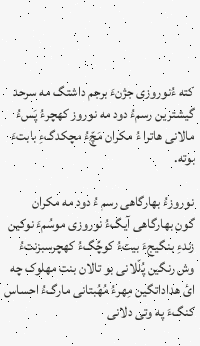کته ءُنوروزی جژنءَ برجم داشتگ مه سرحد گیشترین رسمءُ دود مه نوروز کهچرءُ پَسءُ مالانی هاترا ءُ مکران مَچّءُ مچکدگءِ بابتءَ بوته.

نوروزءُ بهارگاهی رسم ءُ دود مه مکران
گون بهارگاهی آیگءُ نوروزی موسُمءَ نوکین زندءِ بنگیجءَ بیتءُ کوچِّگءُ کهچرسبزنتءُ وش رنگین پُلّلانی بو تالان بنت مهلوک چه ائ هداداتگین مِهرءُ مُهُبتانی مارگءُ احساس کنگءَ په وتی دلانی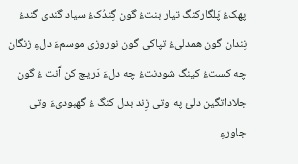پهکءُ پَلگارکنگ تیار بنتءُ گون گِندُکءُ سیاد گندی گندءُ نِندان گون همدلیءُ تپاکی گون نوروزی موسمءَ دلءِ زنگان چه کستءُ کینگ شودنتءُ چه دلءَ دَریچ کن آَنت ءُ گون جلاداتگین دلئ په وتی زِند بدل کنگ ءُ گهبودیءَ وتی جاورءِ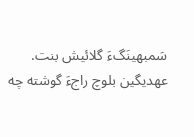سَمبهینَگءَ گلائیش بنت. عهدیگین بلوچ راجءَ گوشته چه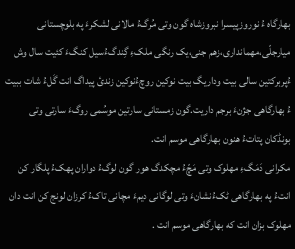بهارگاه ءُ نوروزپیسرا نبروزشاه گون وتی مُرگءُ مالانی لشکرءَ په بلوچستانی میارجلّی،مهمانداری،زهم جنی،یک رنگی ملکءِ گِندگءُسیل کنگءَ کئیت سال وش ءُپربرکتین سالی بیت وداریگ بیت نوکین روچءُنوکین زندئ پیداگ انت گَلءُ شات ببیت ءُ بهارگاهی جژنءَ برجم داریت.گون زمستانی سارتین موسُمی روگءَ سارتی وتی بونڈکان پتاتءُ هنون بهارگاهی موسم انت.
مکرانی دَمَگءِ مهلوک وتی مَچّءُ مچکدگ هور گون لوگءُ دواران پهکءُ پلگار کن انتءُ په بهارگاهی ٹکءُنشانءَ وتی لوگانی دیمءَ مچانی تاکءُ کرزان لونج کن انت دان مهلوک بزان انت که بهارگاهی موسم انت .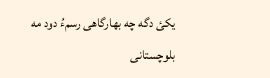یکئ دگه چه بهارگاهی رسمءُ دود مه بلوچستانی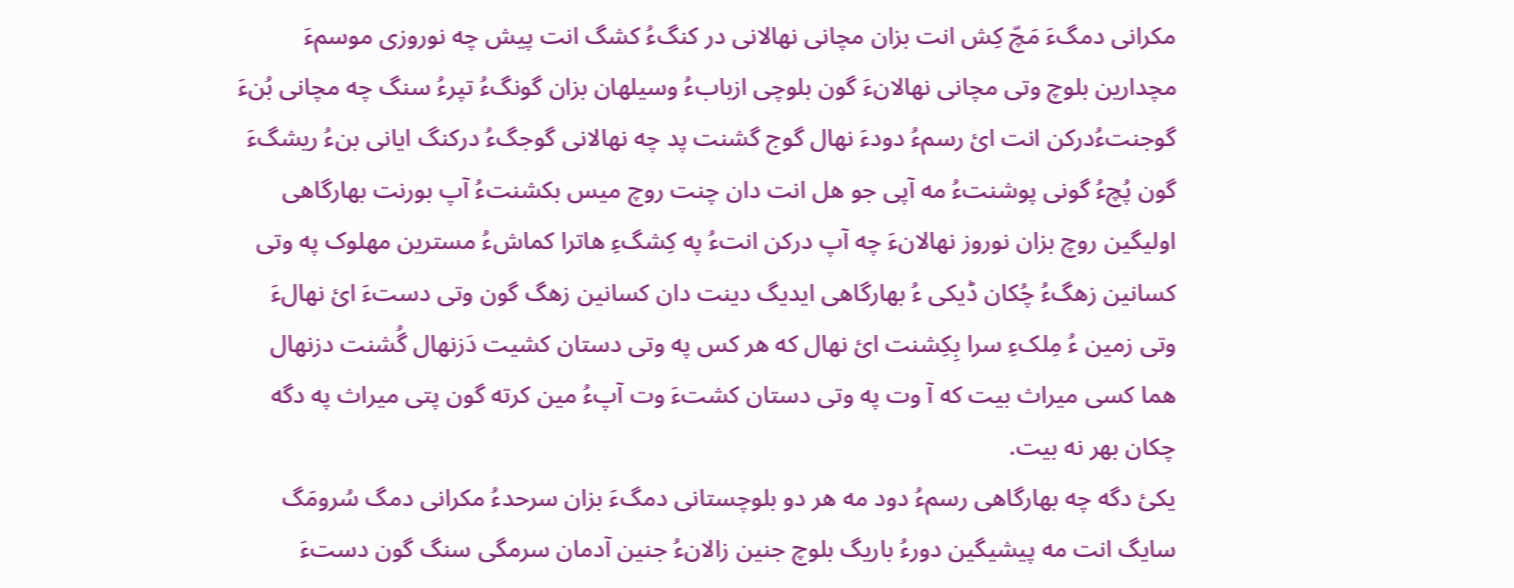مکرانی دمگءَ مَچّ کِش انت بزان مچانی نهالانی در کنگءُ کشگ انت پیش چه نوروزی موسمءَ مچدارین بلوچ وتی مچانی نهالانءَ گون بلوچی ازبابءُ وسیلهان بزان گونگءُ تپرءُ سنگ چه مچانی بُنءَ گوجنتءُدرکن انت ائ رسمءُ دودءَ نهال گوج گشنت پد چه نهالانی گوجگءُ درکنگ ایانی بنءُ ریشگءَ گون پُچءُ گونی پوشنتءُ مه آپی جو هل انت دان چنت روچ میس بکشنتءُ آپ بورنت بهارگاهی اولیگین روچ بزان نوروز نهالانءَ چه آپ درکن انتءُ په کِشگءِ هاترا کماشءُ مسترین مهلوک په وتی کسانین زهگءُ چُکان ڈیکی ءُ بهارگاهی ایدیگ دینت دان کسانین زهگ گون وتی دستءَ ائ نهالءَ وتی زمین ءُ مِلکءِ سرا بِکِشنت ائ نهال که هر کس په وتی دستان کشیت دَزنهال گُشنت دزنهال هما کسی میراث بیت که آ وت په وتی دستان کشتءَ وت آپءُ مین کرته گون پتی میراث په دگه چکان بهر نه بیت.
یکئ دگه چه بهارگاهی رسمءُ دود مه هر دو بلوچستانی دمگءَ بزان سرحدءُ مکرانی دمگ سُرومَگ سایگ انت مه پیشیگین دورءُ باریگ بلوچ جنین زالانءُ جنین آدمان سرمگی سنگ گون دستءَ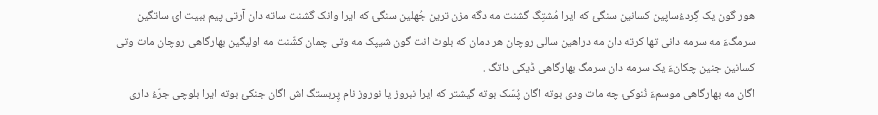هور گون یک گِردءُساپین کسانین سنگئ که ایرا مُشتِگ گشنت مه دگه مزن ترین جُهلین سنگئ که ایرا وانک گشنت ساته دان آرتی پیم ببیت ائ ساتگین سرمگءَ مه سرمه دانی تها کرته دان مه دراهین سالی روچان هر دمان که بلوٹ انت گون شیپک مه وتی چمان کشّنت مه اولیگین بهارگاهی روچان مات وتی کسانین جنین چکانءَ یک سرمه دان سرمگ بهارگاهی ڈیکی داتگ .
اگان مه بهارگاهی موسمءَ نُنوکئ چه مات ودی بوته اگان پُسّک بوته گیشتر که ایرا نبروز یا نوروز نام پِربستگ اش اگان جنکئ بوته ایرا بلوچی جرّءُ داری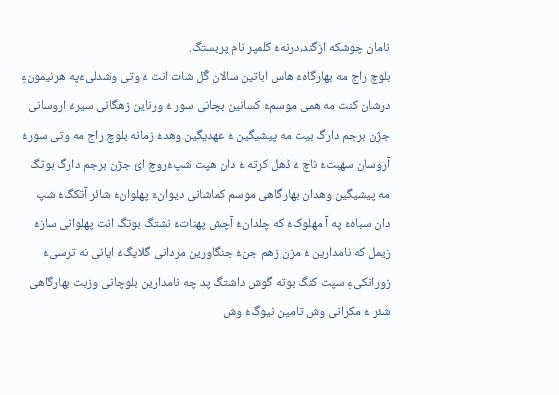نامان چوشکه ازگند،درنهءُ کلمپر نام پربستگ.
بلوچ راج مه بهارگاهءَ هاس اباتین سالان گَل شات انت ءُ وتی وشدلیءَپه هرنیمونءِ درشان کنت مه همی موسمءَ کسانین بچانی سور ءُ ورناین زهگانی سیرءُ اروسانی جژن برجم دارگ بیت مه پیشیگین ءُ عهدیگین وهدءُ زمانه بلوچ راج مه وتی سورءُ آروسان سهبتءُ ناچ ءُ ڈهل کرته ءُ دان هپت شپءُروچ ائ جژن برجم دارگ بوتگ مه پیشیگین وهدان بهارگاهی موسم کماشانی دیوانءَ پهلوانءُ شائر آتکگءُ شپ دان سباهءَ په آ مهلوکءُ که چلدانءُ آچش پهناتءَ نشتگ بوتگ انت پهلوانی سازءُ زیمل که نامدارین ءُ مزن زهم جنءُ جنگاورین مردانی گلایگءُ ایانی نه ترسیءُ زورانکیءِ سپت کنگ بوته گوش داشتگ پد چه نامدارین بلوچانی وزبت بهارگاهی شئر ءُ مکرانی وش تامین نیوگءُ وش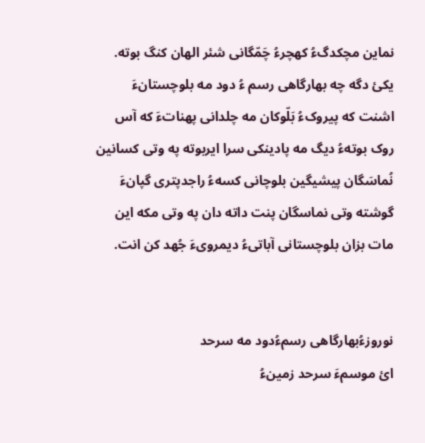نماین مچکدگءُ کهچرءُ چَمّگانی شئر الهان کنگ بوته.
یکئ دگه چه بهارگاهی رسم ءُ دود مه بلوچستانءَ اشنت که پیروکءُ بَلّوکان مه چلدانی پهناتءَ که آس روک بوتهءُ دیگ مه پادینکی سرا ایربوته په وتی کسانین نُماسَگان پیشیگین بلوچانی کسهءُ راجدپتری گپانءَ گوشته وتی نماسگان پنت داته دان په وتی مکه این مات بزان بلوچستانی آباتیءُ دیمرویءَ جُهد کن انت.


نوروزءُبهارگاهی رسمءُدود مه سرحد
ائ موسمءَ سرحد زمینءُ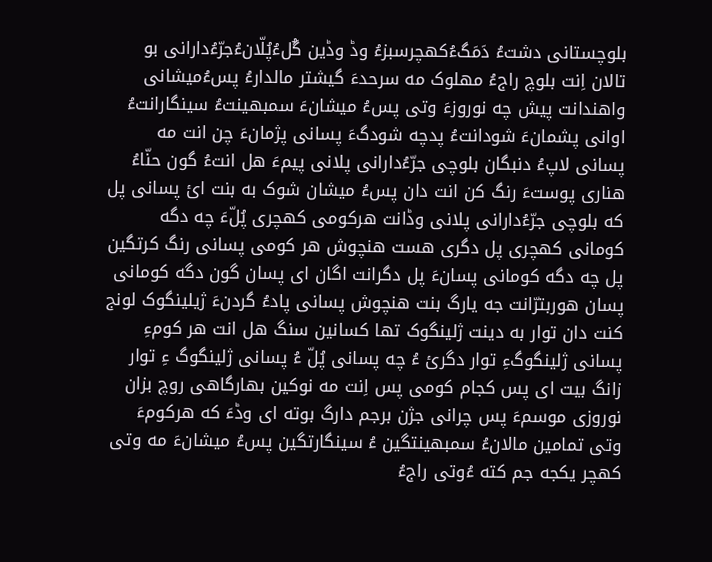بلوچستانی دشتءُ دَمَگءُکهچرسبزءُ وڈ وڈین گُلءُپُلّانءُجرّءُدارانی بو تالان اِنت بلوچ راجءُ مهلوک مه سرحدءَ گیشتر مالدارءُ پسءُمیشانی واهندانت پیش چه نوروزءَ وتی پسءُ میشانءَ سمبهینتءُ سینگارانتءُ اوانی پشمانءَ شودانتءُ پدچه شودگءَ پسانی پژمانءَ چن انت مه پسانی لاپءُ دنبگان بلوچی جرّءُدارانی پلانی پیمءَ هل انتءُ گون حنّاءُ هناری پوستءَ رنگ کن انت دان پسءُ میشان شوک به بنت ائ پسانی پل که بلوچی جرّءُدارانی پلانی وڈانت هرکومی کهچری پُلّءَ چه دگه کومانی کهچری پل دگری هست هنچوش هر کومی پسانی رنگ کرتگین پل چه دگه کومانی پسانءَ پل دگرانت اگان ای پسان گون دگه کومانی پسان هوربترّانت جه یارگ بنت هنچوش پسانی پادءُ گردنءَ ژیلینگوک لونج کنت دان توار به دینت ژلینگوک تها کسانین سنگ هل انت هر کومءِ پسانی ژلینگوگءِ توار دگرئ ءُ چه پسانی پُلّ ءُ پسانی ژلینگوگ ءِ توار زانگ بیت ای پس کجام کومی پس اِنت مه نوکین بهارگاهی روچ بزان نوروزی موسمءَ پس چرانی جژن برجم دارگ بوته ای وڈءَ که هرکومءَ وتی تمامین مالانءُ سمبهینتگین ءُ سینگارتگین پسءُ میشانءَ مه وتی کهچر یکجه جم کته ءُوتی راجءُ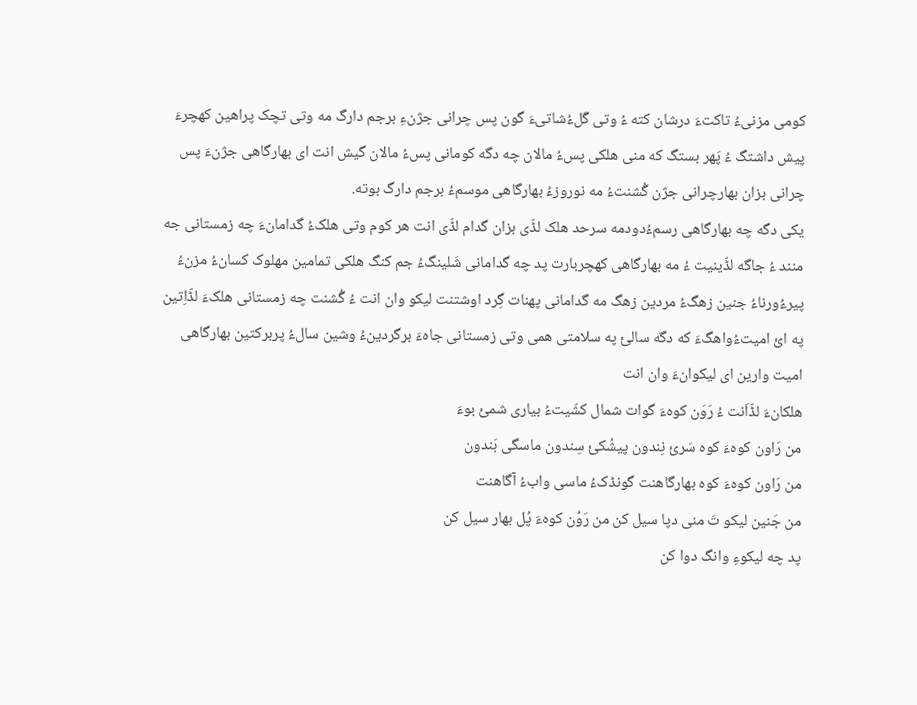کومی مزنیءُ تاکتءَ درشان کته ءُ وتی گَلءُشاتیءَ گون پس چرانی جژنءِ برجم دارگ مه وتی تچک پراهین کهچرءَ پیش داشتگ ءُ پَهر بستگ که منی هلکی پسءُ مالان چه دگه کومانی پسءُ مالان گیش انت ای بهارگاهی جژنءَ پس چرانی بزان بهارچرانی جژن گُشنتءُ مه نوروزءُ بهارگاهی موسمءُ برجم دارگ بوته.
یکی دگه چه بهارگاهی رسمءُدودمه سرحد هلک لڈّی بزان گدام لڈّی انت هر کوم وتی هلکءُ گدامانءَ چه زمستانی جه منند ءُ جاگه لڈّینیت ءُ مه بهارگاهی کهچربارت پد چه گدامانی شَلینگءُ جم کنگ هلکی تمامین مهلوک کسانءُ مزنءُ پیرءُورناءُ جنین زهگءُ مردین زهگ مه گدامانی پهنات گِرد اوشتنت لیکو وان انت ءُ گُشنت چه زمستانی هلکءَ لڈّاِتین په ائ امیتءُواهگءَ که دگه سالئ په سلامتی همی وتی زمستانی جاهءَ برگردینءُ وشین سالءُ پربرکتین بهارگاهی امیت وارین ای لیکوانءَ وان انت
هلکانءَ لڈّاَنت ءُ رَوَن کوهءَ گوات شمال کشّیتءُ بیاری شمئ بوءَ
من رَاون کوهءَ کوه سَرئ نِندون پیشُکئ سِندون ماسگی بَندون
من رَاون کوهءَ کوه بهارگاهنت گونڈکءُ ماسی وابءُ آگاهنت
من جَنین لیکو تَ منی دپا سیل کن من رَوُن کوهءَ پُل بهار سیل کن
پد چه لیکوءِ وانگ دوا کن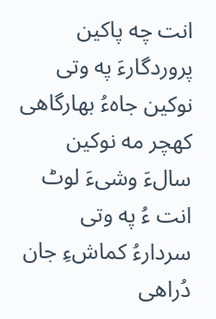انت چه پاکین پروردگارءَ په وتی نوکین جاهءُ بهارگاهی کهچر مه نوکین سالءَ وشیءَ لوٹ انت ءُ په وتی سردارءُ کماشءِ جان دُراهی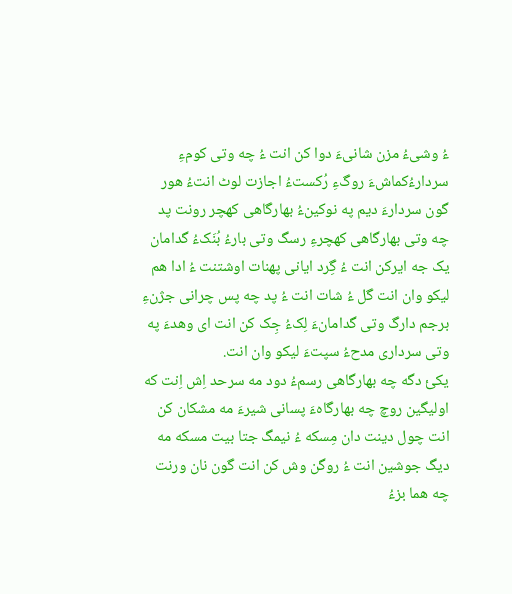ءُ وشیءُ مزن شانیءَ دوا کن انت ءُ چه وتی کومءِ سردارءُکماشءَ روگءِ رُکستءُ اجازت لوٹ انتءُ هور گون سردارءَ دیم په نوکینءُ بهارگاهی کهچر رونت پد چه وتی بهارگاهی کهچرءِ رسگ وتی بارءُ بُنَکءُ گدامان یک جه ایرکن انت ءُ گِرد ایانی پهنات اوشتنت ءُ ادا هم لیکو وان انت گل ءُ شات انت ءُ پد چه پس چرانی جژنءِ برجم دارگ وتی گدامانءَ لِکءُ جِک کن انت ای وهدءَ په وتی سرداری مدحءُ سپتءَ لیکو وان انت.
یکئ دگه چه بهارگاهی رسمءُ دود مه سرحد اِش اِنت که اولیگین روچ چه بهارگاهءَ پسانی شیرءَ مه مشکان کن انت چول دینت دان مِسکه ءُ نیمگ جتا بیت مسکه مه دیگ جوشین انت ءُ روگن وش کن انت گون نان ورنت چه هما بزءُ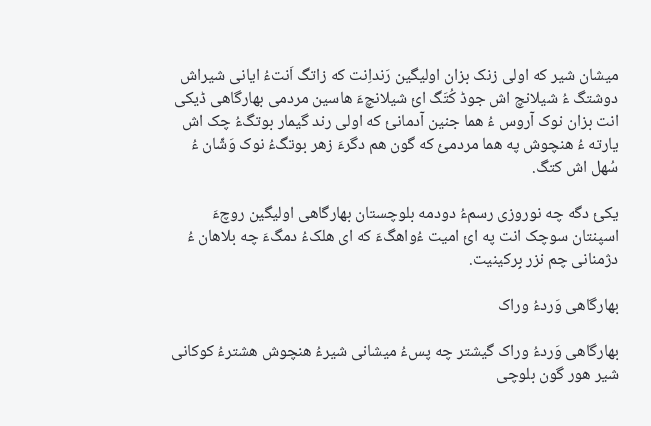میشان شیر که اولی زنک بزان اولیگین رَنداِنت که زاتگ اَنتءُ ایانی شیراش دوشتگ ءُ شیلانچ اش جوڈ کُتَگ ائ شیلانچءَ هاسین مردمی بهارگاهی ڈیکی انت بزان نوک آروس ءُ هما جنین آدمانئ که اولی رند گیمار بوتگءُ چک اش یارته ءُ هنچوش په هما مردمئ که گون هم دگرءَ زهر بوتگءُ نوک وَشّان ءُ سُهل اش کتگ.

یکئ دگه چه نوروزی رسمءُ دودمه بلوچستان بهارگاهی اولیگین روچءَ اسپنتان سوچک انت په ائ امیت ءُواهگءَ که ای هلکءُ دمگءَ چه بلاهان ءُ دژمنانی چم نزر بِرکینیت.

بهارگاهی وَردءُ وراک

بهارگاهی وَردءُ وراک گیشتر چه پسءُ میشانی شیرءُ هنچوش هشترءُ کوکانی شیر هور گون بلوچی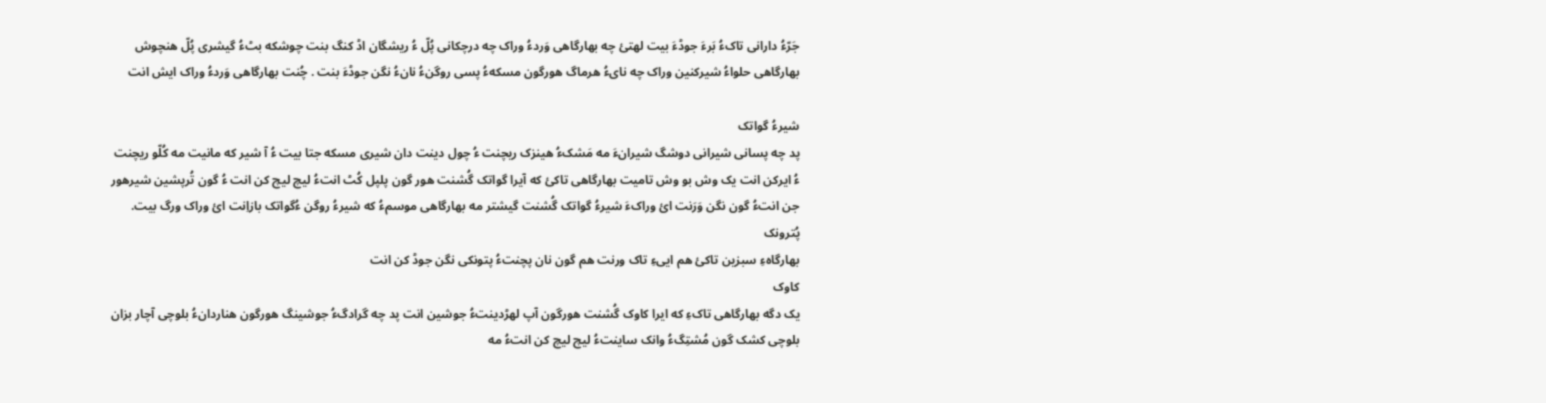جَرّءُ دارانی تاکءُ بَرءَ جوڈءَ بیت لهتئ چه بهارگاهی وَردءُ وراک چه درچکانی پُلّ ءُ ریشگان اڈ کنگ بنت چوشکه بٹءُ گیشری پُلّ هنچوش بهارگاهی حلواءُ شیرکنین وراک چه نایءُ هرماگ هورگون مسکهءُ پسی روگنءُ نانءُ نگن جوڈءَ بنت . چُنت بهارگاهی وَردءُ وراک ایش انت

شیرءُ گواتک
پد چه پسانی شیرانی دوشگ شیرانءَ مه مَشکءُ هینزک ریچنت ءُ چول دینت دان شیری مسکه جتا بیت ءُ آ شیر که مانیت مه کُلّو ریچنت ءُ ایرکن انت یک وش بو وش تامیت بهارگاهی تاکئ که آیرا گواتک گُشنت هور گون پلپل کُٹ انتءُ لیچ لیچ کن انت ءُ گون تُرپشین شیرهور جن انتءُ گون نگن وَرَنت ائ وراکءَ شیرءُ گواتک گُشنت گیشتر مه بهارگاهی موسمءُ که شیرءُ روگن ءُگواتک بازاِنت ائ وراک ورگ بیت.
پُترونک
بهارگاهءِ سبزین تاکئ هم اییءِ تاک ورنت هم گون نان پچنتءُ پتونکی نگن جوڈ کن انت
کاوک
یک دگه بهارگاهی تاکءِ که ایرا کاوک گُشنت هورگون آپ لهڑدینتءُ جوشین انت پد چه گرادگءُ جوشینگ هورگون هناردانءُ بلوچی آچار بزان بلوچی کشک گون مُشتِگءُ وانک ساینتءُ لیچ لیچ کن انتءُ مه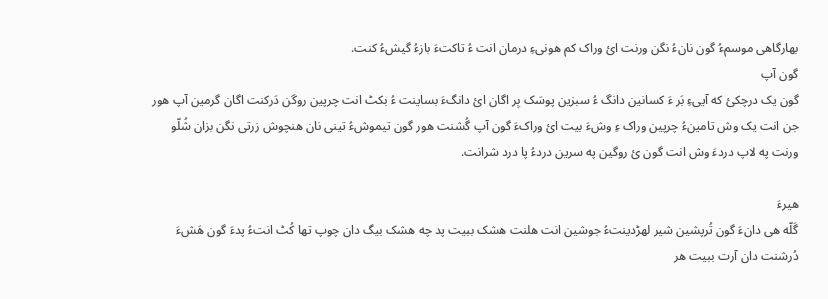بهارگاهی موسمءُ گون نانءُ نگن ورنت ائ وراک کم هونیءِ درمان انت ءُ تاکتءَ بازءُ گیشءُ کنت.
گون آپ
گون یک درچکئ که آییءِ بَر ءَ کسانین دانگ ءُ سبزین پوسَک بِر اگان ائ دانگءَ بساینت ءُ بکٹ انت چرپین روگن دَرکنت اگان گرمین آپ هور جن انت یک وش تامینءُ چرپین وراک ءِ وشءَ بیت ائ وراکءَ گون آپ گُشنت هور گون تیموشءُ تینی نان هنچوش زرتی نگن بزان شُلّو ورنت په لاپ دردءَ وش انت گون ئ روگین په سرین دردءُ پا درد شرانت.

هیرءَ
گَلّه هی دانءَ گون تُرپشین شیر لهڑدینتءُ جوشین انت هلنت هشک ببیت پد چه هشک بیگ دان چوپ تها کُٹ انتءُ پدءَ گون هَشءَ دُرشنت دان آرت ببیت هر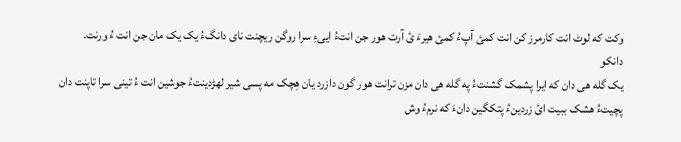وکت که لوٹ انت کارمرز کن انت کمئ آپءُ کمئ هیرءَ ئ آرت هور جن انتءُ اییءِ سرا روگن ریچنت نای دانگءُ یک یک مان جن انت ءُ ورنت.
دانکو
یک گله هی دان که ایرا پشمک گشنتءُ په گله هی دان مزن ترانت هور گون دازرد یان هِچک مه پسی شیر لهڑدینتءُ جوشین انت ءُ تینی سرا تاپنت دان پچیتءُ هشک ببیت ائ زردینءُ پتکگین دانءَ که نرمءُ وش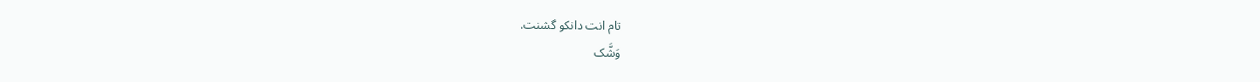تام انت دانکو گشنت.
وَشَّک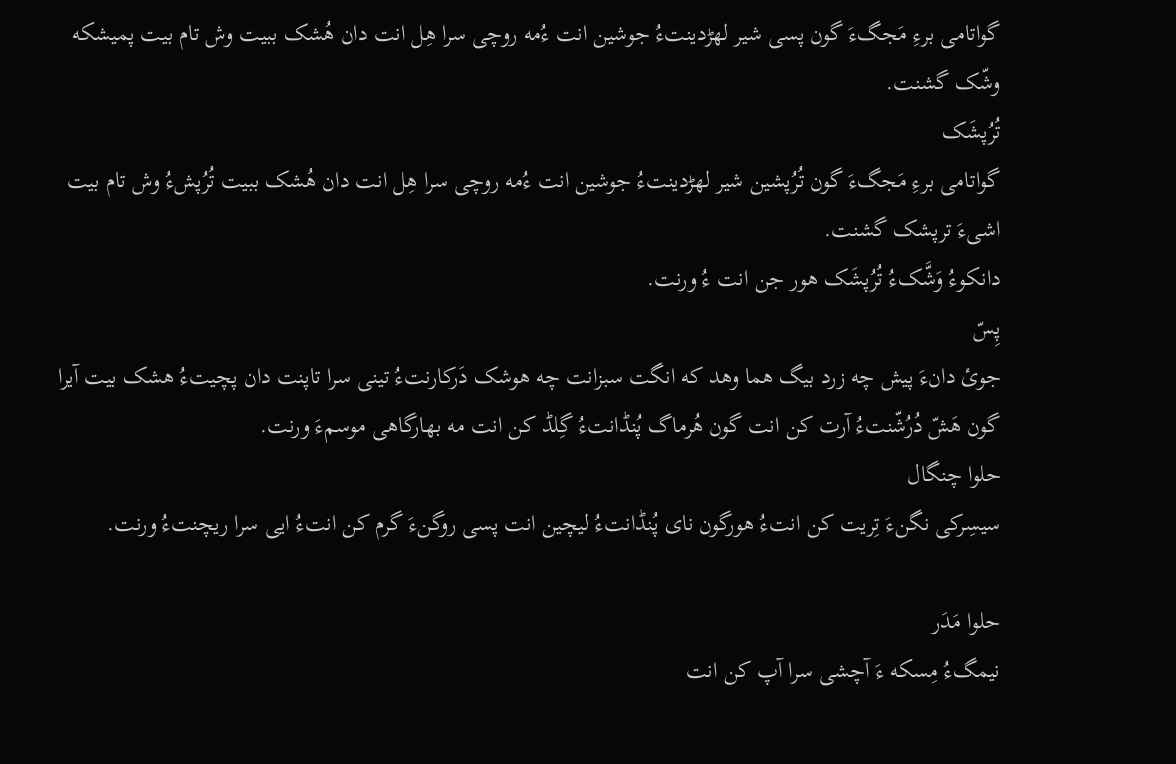گواتامی برءِ مَجگءَ گون پسی شیر لهڑدینتءُ جوشین انت ءُمه روچی سرا هِل انت دان هُشک ببیت وش تام بیت پمیشکه وشّک گشنت.
تُرُپشَک
گواتامی برءِ مَجگءَ گون تُرُپشین شیر لهڑدینتءُ جوشین انت ءُمه روچی سرا هِل انت دان هُشک ببیت تُرُپشءُ وش تام بیت اشیءَ ترپشک گشنت.
دانکوءُ وَشَّکءُ تُرُپشَک هور جن انت ءُ ورنت.
پِسّ
جوئ دانءَ پیش چه زرد بیگ هما وهد که انگت سبزانت چه هوشک دَرکارنتءُ تینی سرا تاپنت دان پچیتءُ هشک بیت آیرا گون هَشّ دُرُشّنتءُ آرت کن انت گون هُرماگ پُنڈانتءُ گِلڈ کن انت مه بهارگاهی موسمءَ ورنت.
حلوا چنگال
سیسِرکی نگنءَ تِریت کن انتءُ هورگون نای پُنڈانتءُ لیچین انت پسی روگنءَ گرم کن انتءُ ایی سرا ریچنتءُ ورنت.

حلوا مَدَر
نیمگءُ مِسکه ءَ آچشی سرا آپ کن انت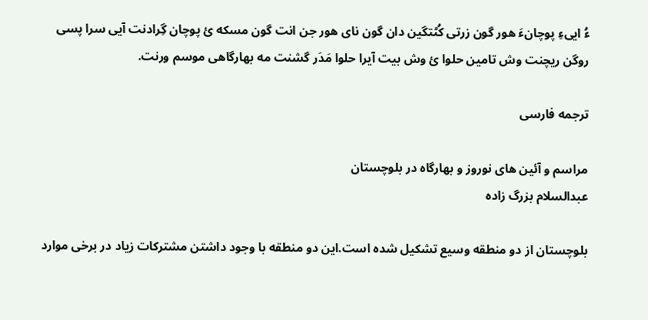ءُ اییءِ پوچانءَ هور گون زرتی کُٹتگین دان گون نای هور جن انت گون مسکه ئ پوچان گِرادنت آیی سرا پسی روگن ریچنت وش تامین حلوا ئ وش بیت آیرا حلوا مَدَر گشنت مه بهارگاهی موسم ورنت.

ترجمه فارسی

مراسم و آئین های نوروز و بهارگاه در بلوچستان
عبدالسلام بزرگ زاده

بلوچستان از دو منطقه وسیع تشکیل شده است.این دو منطقه با وجود داشتن مشترکات زیاد در برخی موارد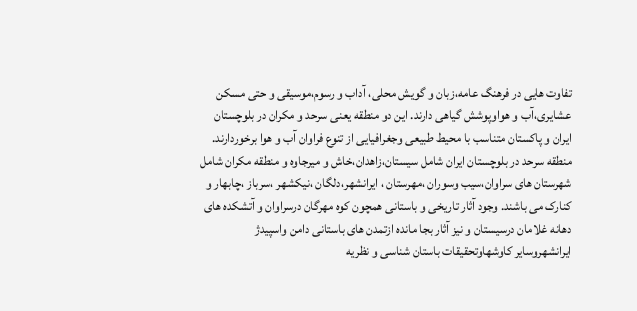تفاوت هایی در فرهنگ عامه،زبان و گویش محلی، آداب و رسوم،موسیقی و حتی مسکن عشایری،آب و هواوپوشش گیاهی دارند. این دو منطقه یعنی سرحد و مکران در بلوچستان ایران و پاکستان متناسب با محیط طبیعی وجغرافیایی از تنوع فراوان آب و هوا برخوردارند. منطقه سرحد در بلوچستان ایران شامل سیستان،زاهدان،خاش و میرجاوه و منطقه مکران شامل شهرستان های سراوان،سیب وسوران ،مهرستان ، ایرانشهر،دلگان ،نیکشهر ،سرباز ،چابهار و کنارک می باشند. وجود آثار تاریخی و باستانی همچون کوه مهرگان درسراوان و آتشکده های دهانه غلامان درسیستان و نیز آثار بجا مانده ازتمدن های باستانی دامن واسپیدژ ایرانشهروسایر کاوشهاوتحقیقات باستان شناسی و نظریه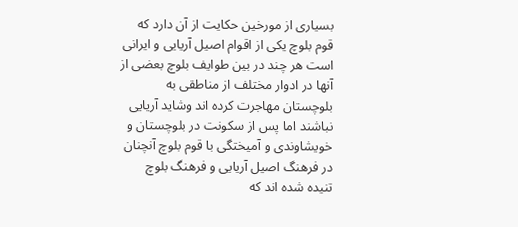بسیاری از مورخین حکایت از آن دارد که قوم بلوچ یکی از اقوام اصیل آریایی و ایرانی است هر چند در بین طوایف بلوچ بعضی از آنها در ادوار مختلف از مناطقی به بلوچستان مهاجرت کرده اند وشاید آریایی نباشند اما پس از سکونت در بلوچستان و خویشاوندی و آمیختگی با قوم بلوچ آنچنان در فرهنگ اصیل آریایی و فرهنگ بلوچ تنیده شده اند که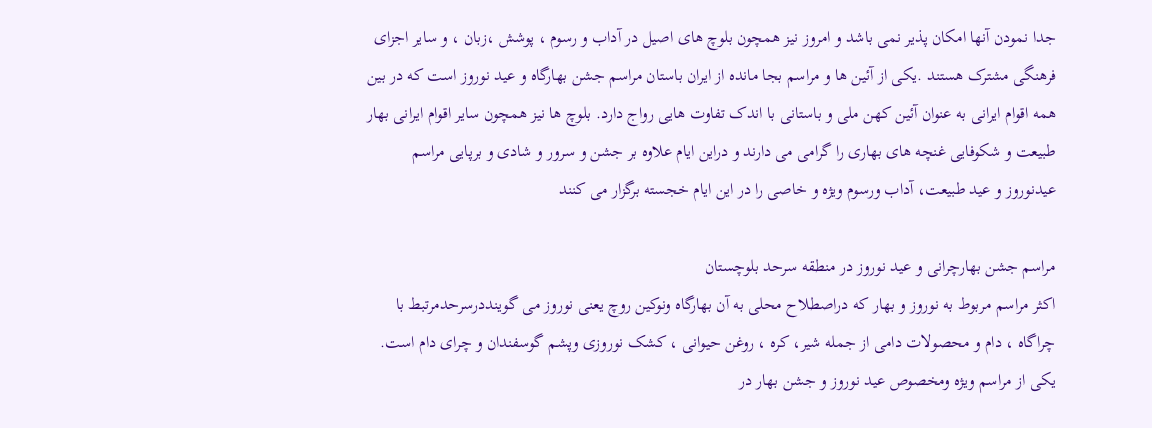جدا نمودن آنها امکان پذیر نمی باشد و امروز نیز همچون بلوچ های اصیل در آداب و رسوم ، پوشش ،زبان ، و سایر اجزای فرهنگی مشترک هستند .یکی از آئین ها و مراسم بجا مانده از ایران باستان مراسم جشن بهارگاه و عید نوروز است که در بین همه اقوام ایرانی به عنوان آئین کهن ملی و باستانی با اندک تفاوت هایی رواج دارد. بلوچ ها نیز همچون سایر اقوام ایرانی بهار طبیعت و شکوفایی غنچه های بهاری را گرامی می دارند و دراین ایام علاوه بر جشن و سرور و شادی و برپایی مراسم عیدنوروز و عید طبیعت، آداب ورسوم ویژه و خاصی را در این ایام خجسته برگزار می کنند

مراسم جشن بهارچرانی و عید نوروز در منطقه سرحد بلوچستان
اکثر مراسم مربوط به نوروز و بهار که دراصطلاح محلی به آن بهارگاه ونوکین روچ یعنی نوروز می گوینددرسرحدمرتبط با چراگاه ، دام و محصولات دامی از جمله شیر، کره ، روغن حیوانی ، کشک نوروزی وپشم گوسفندان و چرای دام است. یکی از مراسم ویژه ومخصوص عید نوروز و جشن بهار در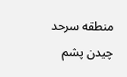منطقه سرحد چیدن پشم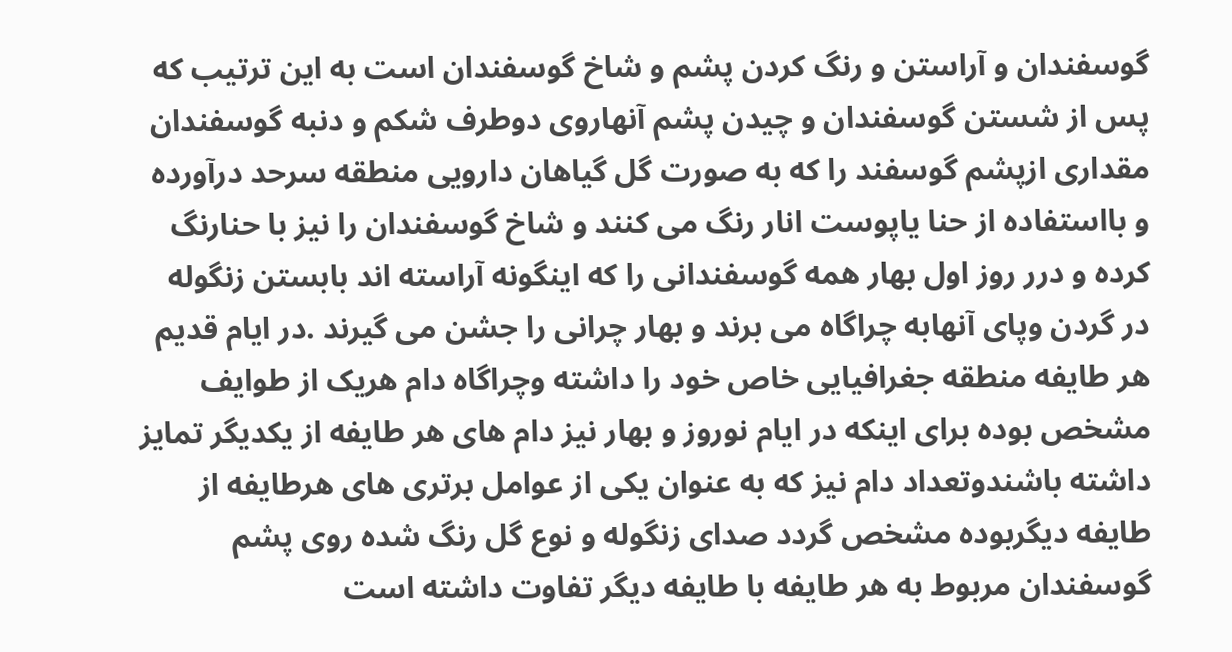گوسفندان و آراستن و رنگ کردن پشم و شاخ گوسفندان است به این ترتیب که پس از شستن گوسفندان و چیدن پشم آنهاروی دوطرف شکم و دنبه گوسفندان مقداری ازپشم گوسفند را که به صورت گل گیاهان دارویی منطقه سرحد درآورده و بااستفاده از حنا یاپوست انار رنگ می کنند و شاخ گوسفندان را نیز با حنارنگ کرده و درر روز اول بهار همه گوسفندانی را که اینگونه آراسته اند بابستن زنگوله در گردن وپای آنهابه چراگاه می برند و بهار چرانی را جشن می گیرند .در ایام قدیم هر طایفه منطقه جغرافیایی خاص خود را داشته وچراگاه دام هریک از طوایف مشخص بوده برای اینکه در ایام نوروز و بهار نیز دام های هر طایفه از یکدیگر تمایز داشته باشندوتعداد دام نیز که به عنوان یکی از عوامل برتری های هرطایفه از طایفه دیگربوده مشخص گردد صدای زنگوله و نوع گل رنگ شده روی پشم گوسفندان مربوط به هر طایفه با طایفه دیگر تفاوت داشته است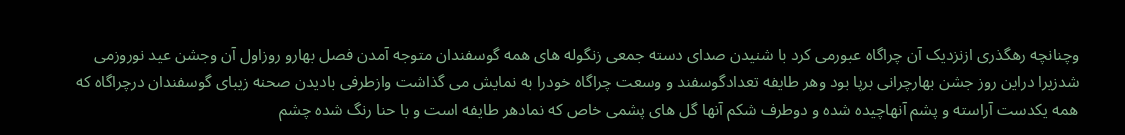وچنانچه رهگذری ازنزدیک آن چراگاه عبورمی کرد با شنیدن صدای دسته جمعی زنگوله های همه گوسفندان متوجه آمدن فصل بهارو روزاول آن وجشن عید نوروزمی شدزیرا دراین روز جشن بهارچرانی برپا بود وهر طایفه تعدادگوسفند و وسعت چراگاه خودرا به نمایش می گذاشت وازطرفی بادیدن صحنه زیبای گوسفندان درچراگاه که همه یکدست آراسته و پشم آنهاچیده شده و دوطرف شکم آنها گل های پشمی خاص که نمادهر طایفه است و با حنا رنگ شده چشم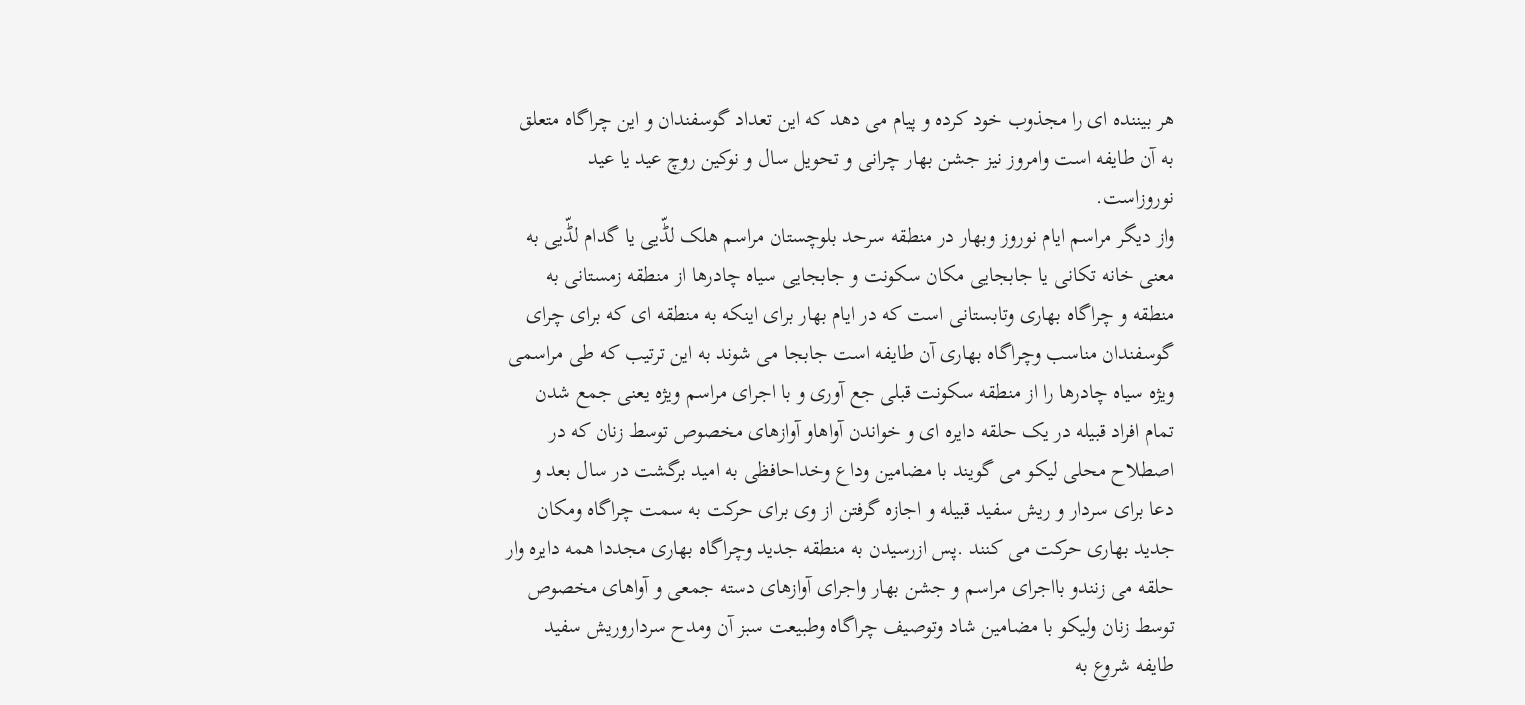هر بیننده ای را مجذوب خود کرده و پیام می دهد که این تعداد گوسفندان و این چراگاه متعلق به آن طایفه است وامروز نیز جشن بهار چرانی و تحویل سال و نوکین روچ عید یا عید نوروزاست.
واز دیگر مراسم ایام نوروز وبهار در منطقه سرحد بلوچستان مراسم هلک لڈّیی یا گدام لڈّیی به معنی خانه تکانی یا جابجایی مکان سکونت و جابجایی سیاه چادرها از منطقه زمستانی به منطقه و چراگاه بهاری وتابستانی است که در ایام بهار برای اینکه به منطقه ای که برای چرای گوسفندان مناسب وچراگاه بهاری آن طایفه است جابجا می شوند به این ترتیب که طی مراسمی ویژه سیاه چادرها را از منطقه سکونت قبلی جع آوری و با اجرای مراسم ویژه یعنی جمع شدن تمام افراد قبیله در یک حلقه دایره ای و خواندن آواهاو آوازهای مخصوص توسط زنان که در اصطلاح محلی لیکو می گویند با مضامین وداع وخداحافظی به امید برگشت در سال بعد و دعا برای سردار و ریش سفید قبیله و اجازه گرفتن از وی برای حرکت به سمت چراگاه ومکان جدید بهاری حرکت می کنند .پس ازرسیدن به منطقه جدید وچراگاه بهاری مجددا همه دایره وار حلقه می زنندو بااجرای مراسم و جشن بهار واجرای آوازهای دسته جمعی و آواهای مخصوص توسط زنان ولیکو با مضامین شاد وتوصیف چراگاه وطبیعت سبز آن ومدح سرداروریش سفید طایفه شروع به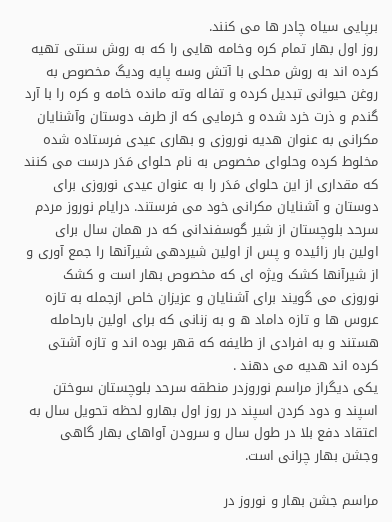برپایی سیاه چادر ها می کنند.
روز اول بهار تمام کره وخامه هایی را که به روش سنتی تهیه کرده اند به روش محلی با آتش وسه پایه ودیگ مخصوص به روغن حیوانی تبدیل کرده و تفاله وته مانده خامه و کره را با آرد گندم و ذرت خرد شده و خرمایی که از طرف دوستان وآشنایان مکرانی به عنوان هدیه نوروزی و بهاری عیدی فرستاده شده مخلوط کرده وحلوای مخصوص به نام حلوای مَدَر درست می کنند که مقداری از این حلوای مَدَر را به عنوان عیدی نوروزی برای دوستان و آشنایان مکرانی خود می فرستند. درایام نوروز مردم سرحد بلوچستان از شیر گوسفندانی که در همان سال برای اولین بار زائیده و پس از اولین شیردهی شیرآنها را جمع آوری و از شیرآنها کشک ویژه ای که مخصوص بهار است و کشک نوروزی می گویند برای آشنایان و عزیزان خاص ازجمله به تازه عروس ها و تازه داماد ه و به زنانی که برای اولین بارحامله هستند و به افرادی از طایفه که قهر بوده اند و تازه آشتی کرده اند هدیه می دهند .
یکی دیگراز مراسم نوروزدر منطقه سرحد بلوچستان سوختن اسپند و دود کردن اسپند در روز اول بهارو لحظه تحویل سال به اعتقاد دفع بلا در طول سال و سرودن آواهای بهار گاهی وجشن بهار چرانی است.

مراسم جشن بهار و نوروز در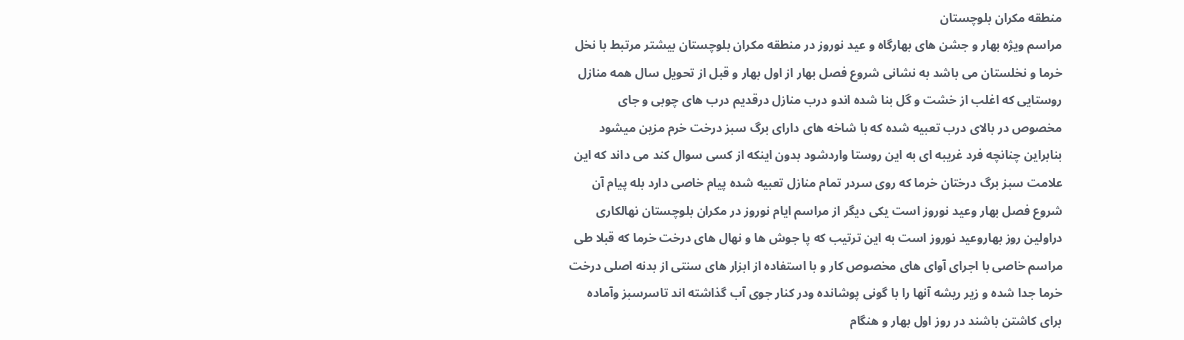منطقه مکران بلوچستان
مراسم ویژه بهار و جشن های بهارگاه و عید نوروز در منطقه مکران بلوچستان بیشتر مرتبط با نخل خرما و نخلستان می باشد به نشانی شروع فصل بهار از اول بهار و قبل از تحویل سال همه منازل روستایی که اغلب از خشت و گل بنا شده اندو درب منازل درقدیم درب های چوبی و جای مخصوص در بالای درب تعبیه شده که با شاخه های دارای برگ سبز درخت خرم مزین میشود بنابراین چنانچه فرد غریبه ای به این روستا واردشود بدون اینکه از کسی سوال کند می داند که این علامت سبز برگ درختان خرما که روی سردر تمام منازل تعبیه شده پیام خاصی دارد بله پیام آن شروع فصل بهار وعید نوروز است یکی دیگر از مراسم ایام نوروز در مکران بلوچستان نهالکاری دراولین روز بهاروعید نوروز است به این ترتیب که پا جوش ها و نهال های درخت خرما که قبلا طی مراسم خاصی با اجرای آوای های مخصوص کار و با استفاده از ابزار های سنتی از بدنه اصلی درخت خرما جدا شده و زیر ریشه آنها را با گونی پوشانده ودر کنار جوی آب گذاشته اند تاسرسبز وآماده برای کاشتن باشند در روز اول بهار و هنگام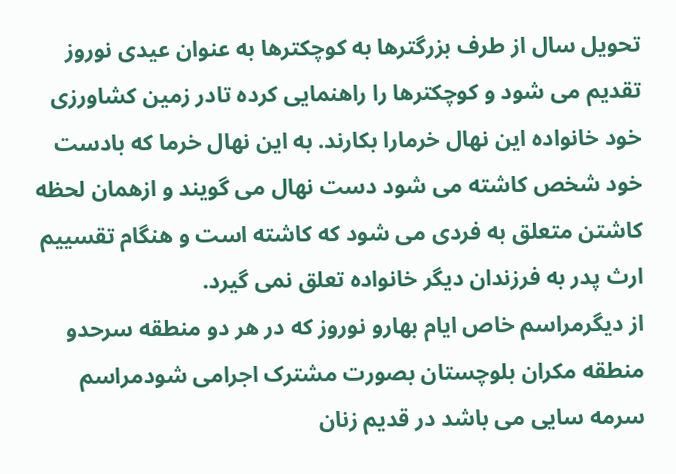تحویل سال از طرف بزرگترها به کوچکترها به عنوان عیدی نوروز تقدیم می شود و کوچکترها را راهنمایی کرده تادر زمین کشاورزی خود خانواده این نهال خرمارا بکارند. به این نهال خرما که بادست خود شخص کاشته می شود دست نهال می گویند و ازهمان لحظه کاشتن متعلق به فردی می شود که کاشته است و هنگام تقسییم ارث پدر به فرزندان دیگر خانواده تعلق نمی گیرد.
از دیگرمراسم خاص ایام بهارو نوروز که در هر دو منطقه سرحدو منطقه مکران بلوچستان بصورت مشترک اجرامی شودمراسم سرمه سایی می باشد در قدیم زنان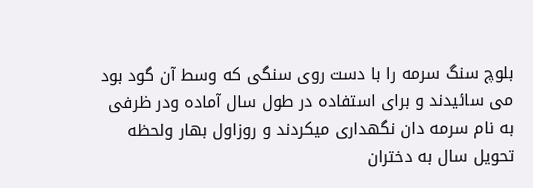بلوچ سنگ سرمه را با دست روی سنگی که وسط آن گود بود می سائیدند و برای استفاده در طول سال آماده ودر ظرفی به نام سرمه دان نگهداری میکردند و روزاول بهار ولحظه تحویل سال به دختران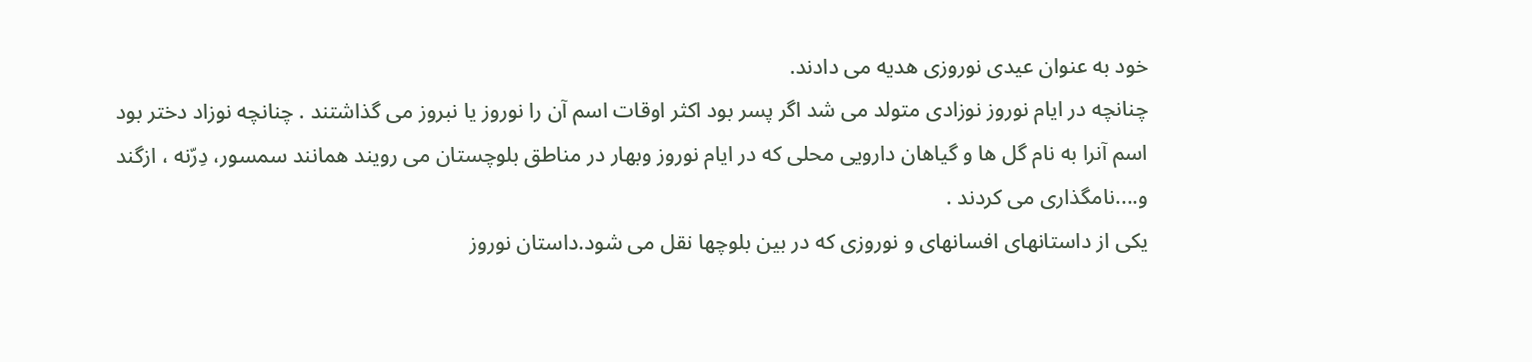خود به عنوان عیدی نوروزی هدیه می دادند.
چنانچه در ایام نوروز نوزادی متولد می شد اگر پسر بود اکثر اوقات اسم آن را نوروز یا نبروز می گذاشتند . چنانچه نوزاد دختر بود اسم آنرا به نام گل ها و گیاهان دارویی محلی که در ایام نوروز وبهار در مناطق بلوچستان می رویند همانند سمسور، دِرّنه ، ازگند و....نامگذاری می کردند .
یکی از داستانهای افسانهای و نوروزی که در بین بلوچها نقل می شود.داستان نوروز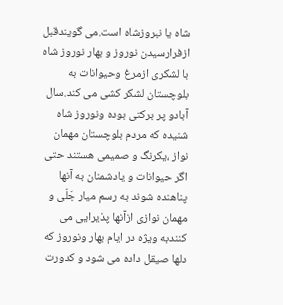شاه یا نبروزشاه است.می گویندقبل ازفرارسیدن نوروز و بهار نوروز شاه با لشکری ازمرغ وحیوانات به بلوچستان لشکر کشی می کند.سال آبادو پر برکتی بوده ونوروز شاه شنیده که مردم بلوچستان مهمان نواز ،یکرنگ و صمیمی هستند حتی اگر حیوانات و یادشمنان به آنها پناهنده شوند به رسم میار جَلّی و مهمان نوازی ازآنها پذیرایی می کنندبه ویژه در ایام بهار ونوروز که دلها صیقل داده می شود و کدورت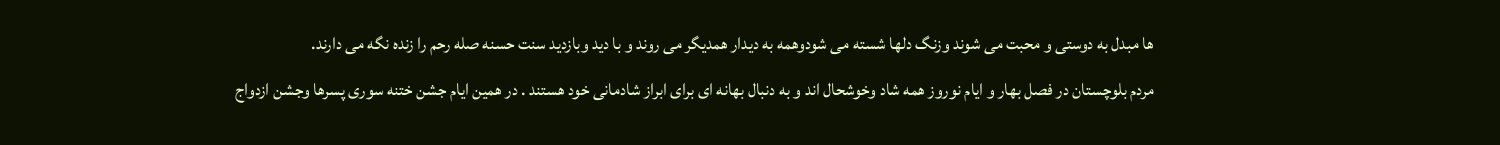ها مبدل به دوستی و محبت می شوند وزنگ دلها شسته می شودوهمه به دیدار همدیگر می روند و با دید وبازدید سنت حسنه صله رحم را زنده نگه می دارند.
مردم بلوچستان در فصل بهار و ایام نوروز همه شاد وخوشحال اند و به دنبال بهانه ای برای ابراز شادمانی خود هستند . در همین ایام جشن ختنه سوری پسرها وجشن ازدواج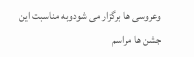وعروسی ها برگزار می شودوبه مناسبت این جشن ها مراسم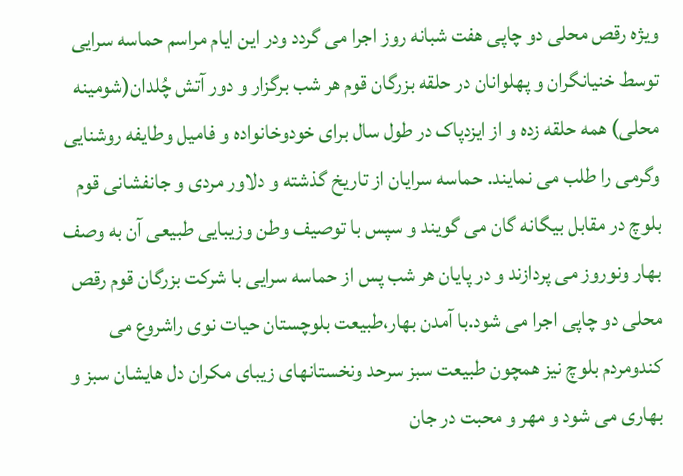ویژه رقص محلی دو چاپی هفت شبانه روز اجرا می گردد ودر این ایام مراسم حماسه سرایی توسط خنیانگران و پهلوانان در حلقه بزرگان قوم هر شب برگزار و دور آتش چُلدان(شومینه محلی) همه حلقه زده و از ایزدپاک در طول سال برای خودوخانواده و فامیل وطایفه روشنایی وگرمی را طلب می نمایند. حماسه سرایان از تاریخ گذشته و دلاور مردی و جانفشانی قوم بلوچ در مقابل بیگانه گان می گویند و سپس با توصیف وطن وزیبایی طبیعی آن به وصف بهار ونوروز می پردازند و در پایان هر شب پس از حماسه سرایی با شرکت بزرگان قوم رقص محلی دو چاپی اجرا می شود.با آمدن بهار،طبیعت بلوچستان حیات نوی راشروع می کندومردم بلوچ نیز همچون طبیعت سبز سرحد ونخستانهای زیبای مکران دل هایشان سبز و بهاری می شود و مهر و محبت در جان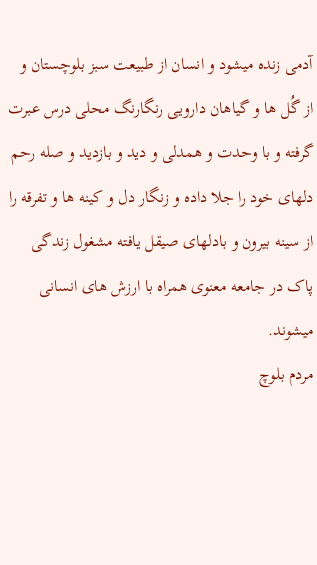آدمی زنده میشود و انسان از طبیعت سبز بلوچستان و از گُل ها و گیاهان دارویی رنگارنگ محلی درس عبرت گرفته و با وحدت و همدلی و دید و بازدید و صله رحم دلهای خود را جلا داده و زنگار دل و کینه ها و تفرقه را از سینه بیرون و بادلهای صیقل یافته مشغول زندگی پاک در جامعه معنوی همراه با ارزش های انسانی میشوند.
مردم بلوچ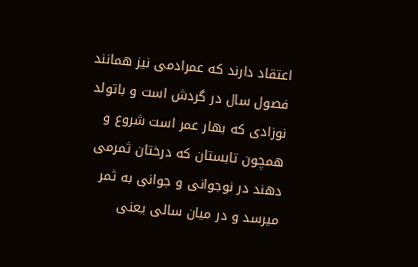اعتقاد دارند که عمرادمی نیز همانند فصول سال در گردش است و باتولد نوزادی که بهار عمر است شروع و همچون تابستان که درختان ثمرمی دهند در نوجوانی و جوانی به ثمر میرسد و در میان سالی یعنی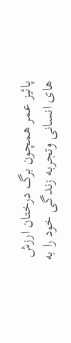پائیز عمر همچون برگ درختان ارزش های انسانی وتجربه زندگی خود را به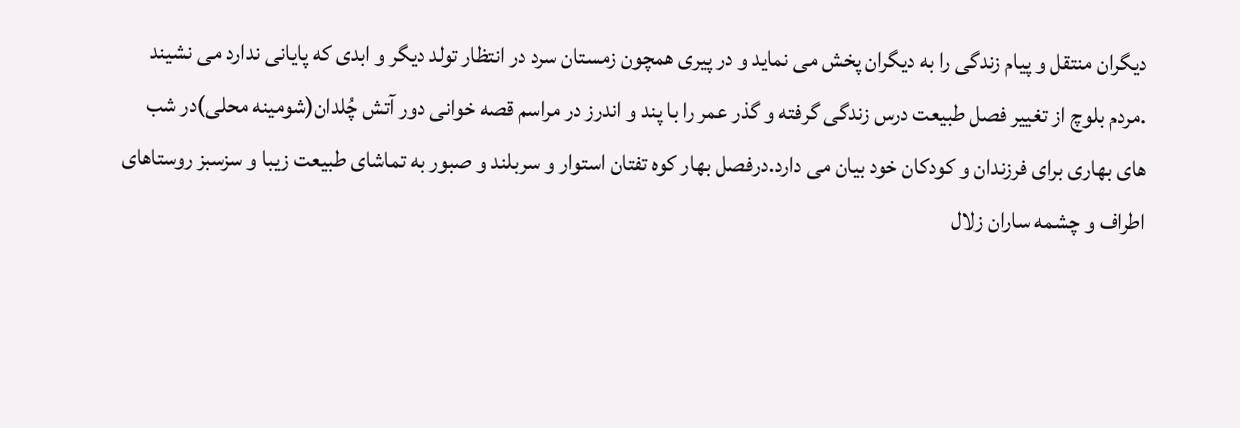دیگران منتقل و پیام زندگی را به دیگران پخش می نماید و در پیری همچون زمستان سرد در انتظار تولد دیگر و ابدی که پایانی ندارد می نشیند .مردم بلوچ از تغییر فصل طبیعت درس زندگی گرفته و گذر عمر را با پند و اندرز در مراسم قصه خوانی دور آتش چُلدان(شومینه محلی)در شب های بهاری برای فرزندان و کودکان خود بیان می دارد.درفصل بهار کوه تفتان استوار و سربلند و صبور به تماشای طبیعت زیبا و سزسبز روستاهای اطراف و چشمه ساران زلال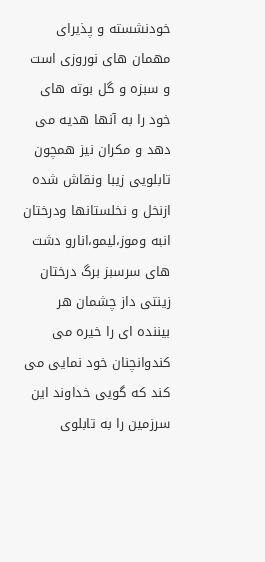خودنشسته و پذیرای مهمان های نوروزی است و سبزه و گل بوته های خود را به آنها هدیه می دهد و مکران نیز همچون تابلویی زیبا ونقاش شده ازنخل و نخلستانها ودرختان انبه وموز،لیمو،انارو دشت های سرسبز برگ درختان زینتی داز چشمان هر بیننده ای را خیره می کندوانچنان خود نمایی می کند که گویی خداوند این سرزمین را به تابلوی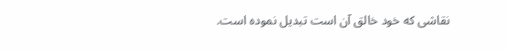نقاشی که خود خالق آن است تبدیل نموده است.